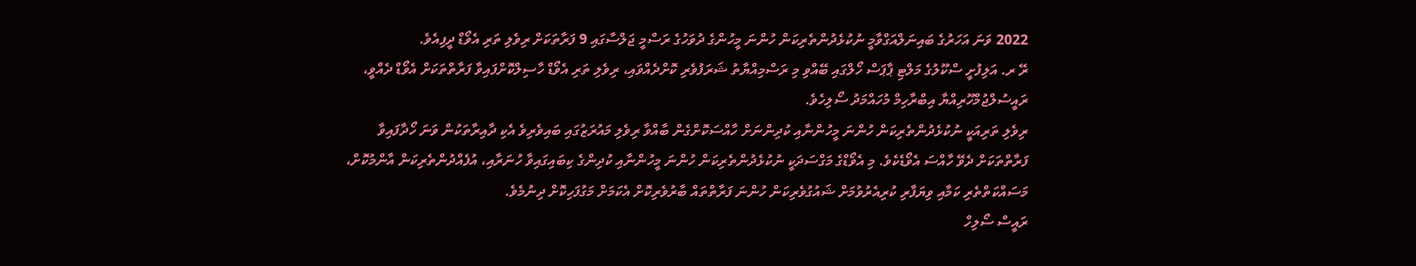2022 ވަނަ އަހަރުގެ ބައިނަލްއަގްވާމީ ނުކުޅެދުންތެރިކަން ހުންނަ މީހުންގެ ދުވަހުގެ ރަސްމީ ޖަލްސާގައި 9 ފަރާތަކަށް ރިވެލި ތަރި އެވޯޑް ދީފިއެވެ.
ރޭ ރ. އަލިފުށީ ސްކޫލުގެ މަލްޓި ޕާޕަސް ހޯލްގައި ބޭއްވި މި ރަސްމިއްޔާތު ޝަރަފުވެރި ކޮށްދެއްވައި، ރިވެލި ތަރި އެވޯޑް ހާސިލްކޮށްފައިވާ ފަރާތްތަކަށް އެވޯޑް ދެއްވީ، ރައީސުލްޖުމްހޫރިއްޔާ އިބްރާހިމް މުހައްމަދު ސޯލިހެވެ.
ރިވެލި ތަރިއަކީ ނުކުޅެދުންތެރިކަން ހުންނަ މީހުންނާއި ކުދިންނަށް ހާއްސަކޮށްގެން ބާއްވާ ރިވެލި މައުރަޒުގައި ބައިވެރިވެ އެކި ދާއިރާތަކުން ވަނަ ހޯދާފައިވާ ފަރާތްތަކަށް ދެވޭ ހާއްސަ އެވޯޑެކެވެ. މި އެވޯޑްގެ މަގްސަދަކީ ނުކުޅެދުންތެރިކަން ހުންނަ މީހުންނާއި ކުދިންގެ ކިބައިގައިވާ ހުނަރާއި، އުފެއްދުންތެރިކަން އާންމުކޮށް، މަސައްކަތްތެރި ކަމާއި ވިޔަފާރި ކުރިއެރުވުމަށް ޝައުގުވެރިކަން ހުންނަ ފަރާތްތައް ބާރުވެރިކޮށް އެކަމަށް މަގުފަހިކޮށް ދިނުމެވެ.
ރައީސް ސޯލިހް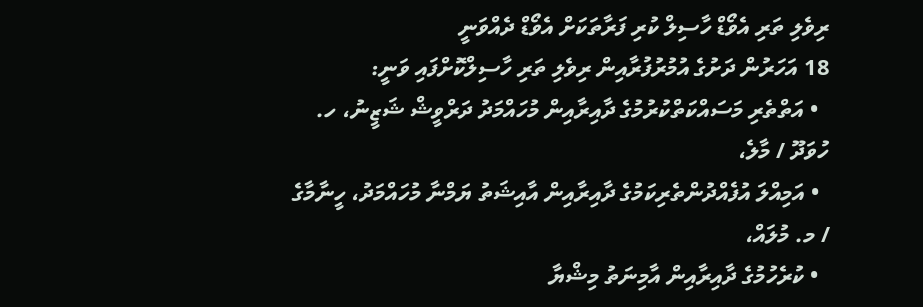ރިވެލި ތަރި އެވޯޑް ހާސިލް ކުރި ފަރާތަކަށް އެވޯޑް ދެއްވަނީ
18 އަހަރުން ދަށުގެ އުމުރުފުރާއިން ރިވެލި ތަރި ހާސިލްކޮށްފައި ވަނީ:
  • އަތްތެރި މަސައްކަތްކުރުމުގެ ދާއިރާއިން މުހައްމަދު ދަރްވީޝް ޝަޒީނު، ހ. ހުވަދޫ / މާލެ،
  • އަމިއްލަ އުފެއްދުންތެރިކަމުގެ ދާއިރާއިން އާއިޝަތު ޔަމްނާ މުހައްމަދު، ހީނާމާގެ / މ. މުލައް،
  • ކުރެހުމުގެ ދާއިރާއިން އާމިނަތު މިޝްޔާ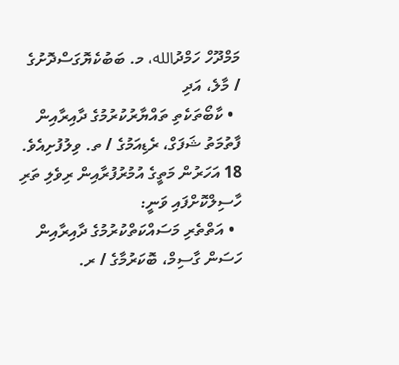މަމްދޫހް ހަމްދުالله، މ. ބަބުކެޔޮގަސްދޮށުގެ / މާލެ، އަދި
  • ކާބޯތަކެތި ތައްޔާރުކުރުމުގެ ދާއިރާއިން ފާތުމަތު ޝަފަގް، ރެޑިއަމުގެ / ތ. ވިލުފުށިއެވެ.
18 އަހަރުން މަތީގެ އުމުރުފުރާއިން ރިވެލި ތަރި ހާސިލްކޮށްފައި ވަނީ:
  • އަތްތެރި މަސައްކަތްކުރުމުގެ ދާއިރާއިން ހަސަން ގާސިމް، ބޮކަރުމާގެ / ރ.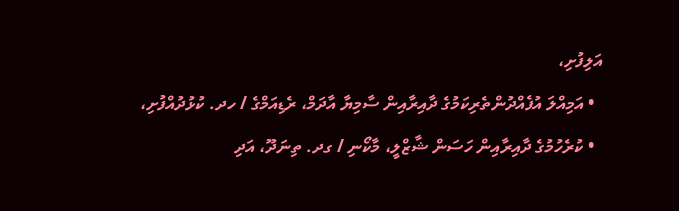އަލިފުށި،
  • އަމިއްލަ އުފެއްދުންތެރިކަމުގެ ދާއިރާއިން ސާމިޔާ އާދަމް، ރެޑިއަމްގެ / ހދ. ކުޅުދުއްފުށި،
  • ކުރެހުމުގެ ދާއިރާއިން ހަސަން ޝާޒްލީ، މާކޯނި / ގދ. ތިނަދޫ، އަދި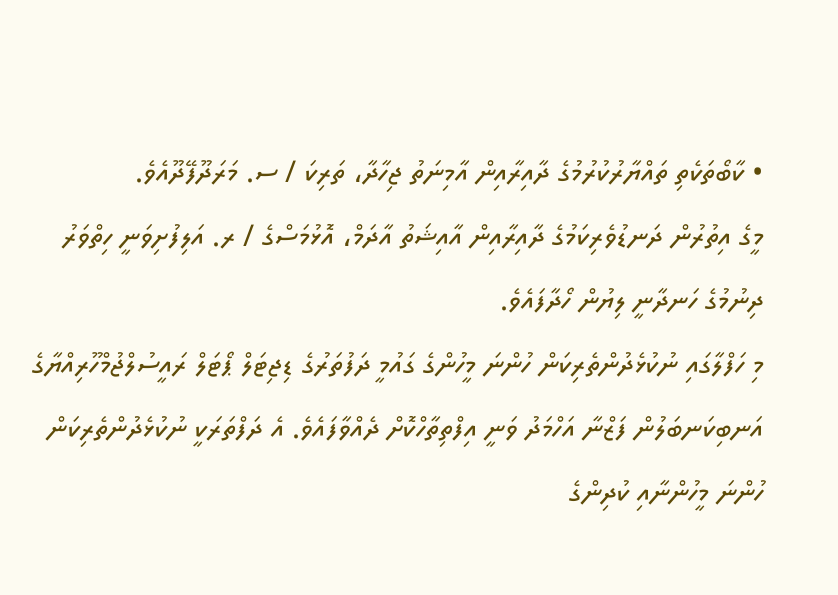• ކާބޯތަކެތި ތައްޔާރުކުރުމުގެ ދާއިރާއިން އާމިނަތު ޖިހާދާ، ތަރިކަ / ސ. މަރަދޫފޭދޫއެވެ.
މީގެ އިތުރުން ދަނޑުވެރިކަމުގެ ދާއިރާއިން އާއިޝަތު އާދަމް، އޮޅުމަސްގެ / ރ. އަލިފުށިވަނީ ހިތްވަރު ދިނުމުގެ ހަނދާނީ ލިޔުން ހޯދާފައެވެ.
މި ހަފްލާގައި ނުކުޅެދުންތެރިކަން ހުންނަ މީހުންގެ ގައުމީ ދަފުތަރުގެ ޑިޖިޓަލް ޕޯޓަލް ރައީސުލްޖުމްހޫރިއްޔާގެ އަނބިކަނބަލުން ފަޒްނާ އަހްމަދު ވަނީ އިފްތިތާހްކޮށް ދެއްވާފައެވެ. އެ ދަފްތަރަކީ ނުކުޅެދުންތެރިކަން ހުންނަ މީހުންނާއި ކުދިންގެ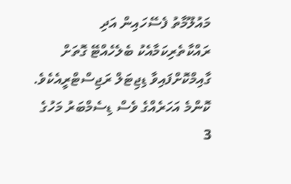މައުލޫމާތު ފެސޭހައިން އަދި ރައްކާތެރިކަމާއެކު ބެލެހެއްޓޭ ގޮތަށް ގާއިމްކޮށްފައިވާ ޑިޖިޓަލް ރަޖިސްޓްރީއެކެވެ.
ކޮންމެ އަހަރެއްގެ ވެސް ޑިސެމްބަރު މަހުގެ 3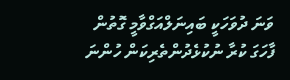ވަނަ ދުވަހަކީ ބައިނަލްއަގްވާމީ ގޮތުން ފާހަގަ ކުރާ ނުކުޅެދުންތެރިކަން ހުންނަ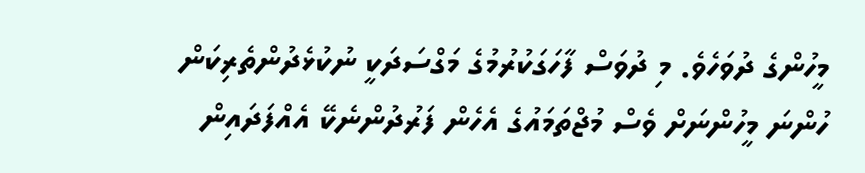މީހުންގެ ދުވަހެވެ. މި ދުވަސް ފާހަގަކުރުމުގެ މަގްސަދަކީ ނުކުޅެދުންތެރިކަން ހުންނަ މީހުންނަށް ވެސް މުޖްތަމައުގެ އެހެން ފަރުދުންނެކޭ އެއްފަދައިން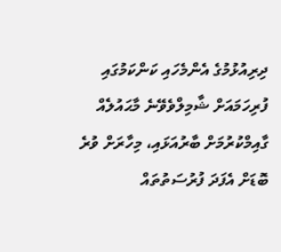ދިރިއުޅުމުގެ އެންމެހައި ކަންކަމުގައި ފުރިހަމައަށް ޝާމިލްވެވޭނެ މާޙައުލެއް ގާއިމްކުރުމަށް ބާރުއަޅައި، މިހާރަށް ވުރެ ބޮޑަށް އެފަދަ ފުރުސަތުތައް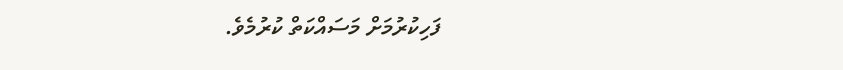ފަހިކުރުމަށް މަސައްކަތް ކުރުމެވެ.